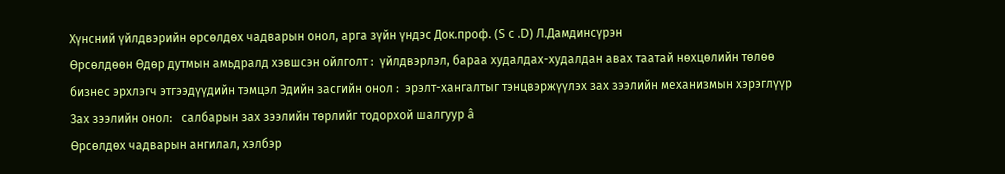Хүнсний үйлдвэрийн өрсөлдөх чадварын онол, арга зүйн үндэс Док.проф. (S c .D) Л.Дамдинсүрэн
Өрсөлдөөн Өдөр дутмын амьдралд хэвшсэн ойлголт :  үйлдвэрлэл, бараа худалдах-худалдан авах таатай нөхцөлийн төлөө бизнес эрхлэгч этгээдүүдийн тэмцэл Эдийн засгийн онол :  эрэлт-хангалтыг тэнцвэржүүлэх зах зээлийн механизмын хэрэглүүр  Зах зээлийн онол:   салбарын зах зээлийн төрлийг тодорхой шалгуур â
Өрсөлдөх чадварын ангилал, хэлбэр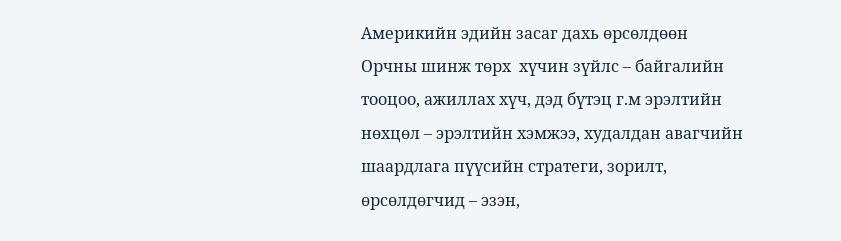Америкийн эдийн засаг дахь өрсөлдөөн
Орчны шинж төрх  хүчин зүйлс – байгалийн тооцоо, ажиллах хүч, дэд бүтэц г.м эрэлтийн нөхцөл – эрэлтийн хэмжээ, худалдан авагчийн шаардлага пүүсийн стратеги, зорилт, өрсөлдөгчид – эзэн,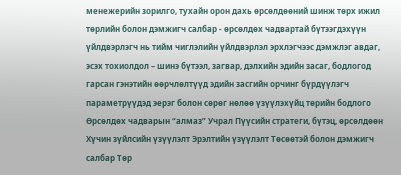менежерийн зорилго, тухайн орон дахь өрсөлдөөний шинж төрх ижил төрлийн болон дэмжигч салбар - өрсөлдөх чадвартай бүтээгдэхүүн үйлдвэрлэгч нь тийм чиглэлийн үйлдвэрлэл эрхлэгчээс дэмжлэг авдаг, эсэх тохиолдол – шинэ бүтээл, загвар, дэлхийн эдийн засаг, бодлогод гарсан гэнэтийн өөрчлөлтүүд эдийн засгийн орчинг бүрдүүлэгч параметрүүдэд эерэг болон сөрөг нөлөө үзүүлэхүйц төрийн бодлого
Өрсөлдөх чадварын “алмаз” Учрал Пүүсийн стратеги, бүтэц, өрсөлдөөн Хүчин зүйлсийн үзүүлэлт Эрэлтийн үзүүлэлт Төсөөтэй болон дэмжигч салбар Төр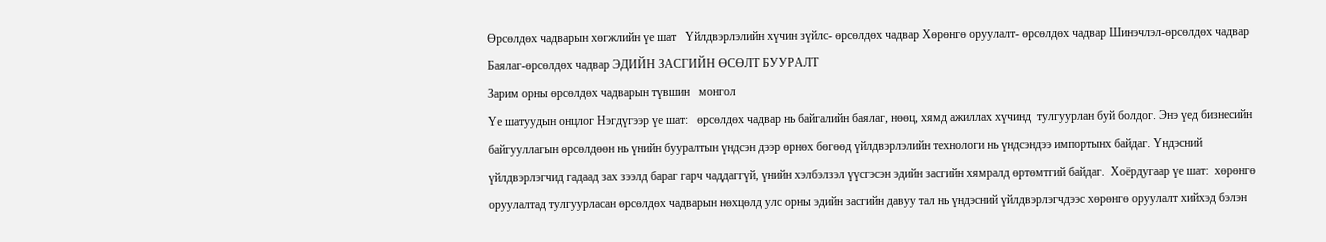Өрсөлдөх чадварын хөгжлийн үе шат   Үйлдвэрлэлийн хүчин зүйлс- өрсөлдөх чадвар Хөрөнгө оруулалт- өрсөлдөх чадвар Шинэчлэл-өрсөлдөх чадвар Баялаг-өрсөлдөх чадвар ЭДИЙН ЗАСГИЙН ӨСӨЛТ БУУРАЛТ
Зарим орны өрсөлдөх чадварын түвшин   монгол
Үе шатуудын онцлог Нэгдүгээр үе шат:   өрсөлдөх чадвар нь байгалийн баялаг, нөөц, хямд ажиллах хүчинд  тулгуурлан буй болдог. Энэ үед бизнесийн байгууллагын өрсөлдөөн нь үнийн бууралтын үндсэн дээр өрнөх бөгөөд үйлдвэрлэлийн технологи нь үндсэндээ импортынх байдаг. Үндэсний үйлдвэрлэгчид гадаад зах зээлд бараг гарч чаддаггүй, үнийн хэлбэлзэл үүсгэсэн эдийн засгийн хямралд өртөмтгий байдаг.  Хоёрдугаар үе шат:  хөрөнгө оруулалтад тулгуурласан өрсөлдөх чадварын нөхцөлд улс орны эдийн засгийн давуу тал нь үндэсний үйлдвэрлэгчдээс хөрөнгө оруулалт хийхэд бэлэн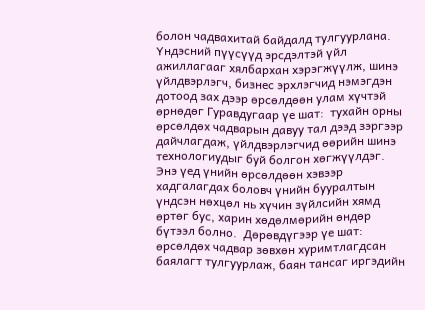болон чадвахитай байдалд тулгуурлана. Үндэсний пүүсүүд эрсдэлтэй үйл ажиллагааг хялбархан хэрэгжүүлж, шинэ үйлдвэрлэгч, бизнес эрхлэгчид нэмэгдэн дотоод зах дээр өрсөлдөөн улам хүчтэй өрнөдөг Гуравдугаар үе шат:  тухайн орны өрсөлдөх чадварын давуу тал дээд зэргээр дайчлагдаж, үйлдвэрлэгчид өөрийн шинэ технологиудыг буй болгон хөгжүүлдэг. Энэ үед үнийн өрсөлдөөн хэвээр хадгалагдах боловч үнийн бууралтын үндсэн нөхцөл нь хүчин зүйлсийн хямд өртөг бус, харин хөдөлмөрийн өндөр бүтээл болно.  Дөрөвдүгээр үе шат:   өрсөлдөх чадвар зөвхөн хуримтлагдсан баялагт тулгуурлаж, баян тансаг иргэдийн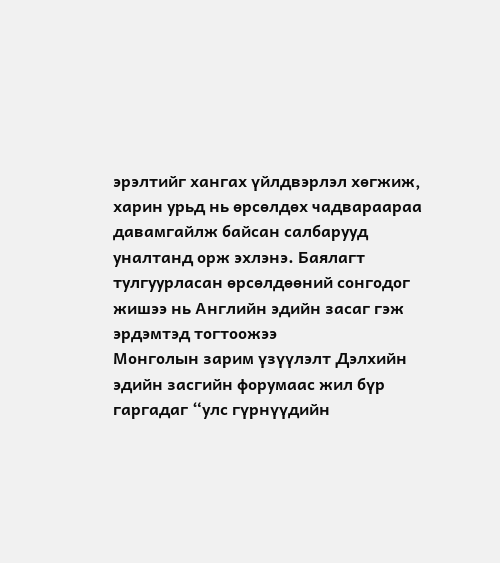эрэлтийг хангах үйлдвэрлэл хөгжиж, харин урьд нь өрсөлдөх чадвараараа давамгайлж байсан салбарууд уналтанд орж эхлэнэ. Баялагт тулгуурласан өрсөлдөөний сонгодог жишээ нь Английн эдийн засаг гэж эрдэмтэд тогтоожээ
Монголын зарим үзүүлэлт Дэлхийн эдийн засгийн форумаас жил бүр гаргадаг “улс гүрнүүдийн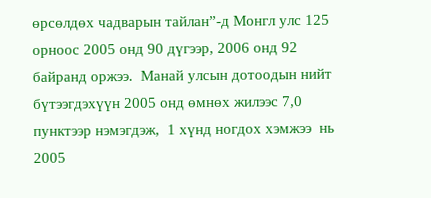өрсөлдөх чадварын тайлан”-д Монгл улс 125 орноос 2005 онд 90 дүгээр, 2006 онд 92 байранд оржээ.  Манай улсын дотоодын нийт бүтээгдэхүүн 2005 онд өмнөх жилээс 7,0 пунктээр нэмэгдэж,  1 хүнд ногдох хэмжээ  нь 2005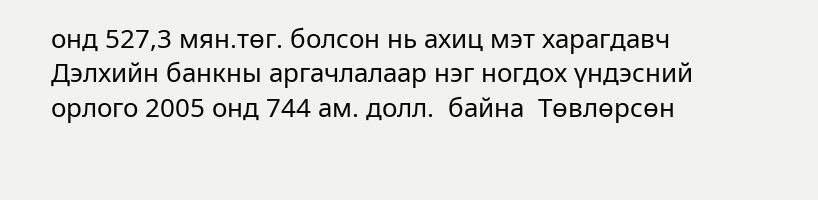онд 527,3 мян.төг. болсон нь ахиц мэт харагдавч Дэлхийн банкны аргачлалаар нэг ногдох үндэсний орлого 2005 онд 744 ам. долл.  байна  Төвлөрсөн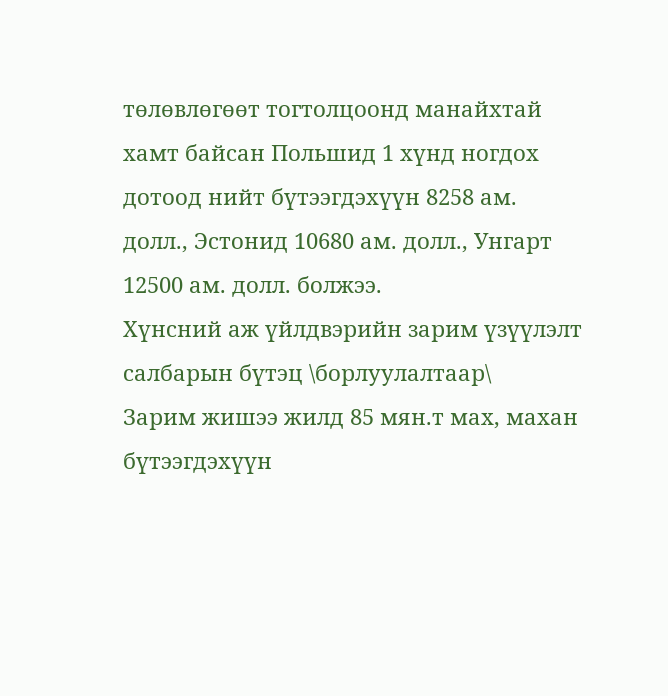төлөвлөгөөт тогтолцоонд манайхтай хамт байсан Польшид 1 хүнд ногдох дотоод нийт бүтээгдэхүүн 8258 ам. долл., Эстонид 10680 ам. долл., Унгарт 12500 ам. долл. болжээ.
Хүнсний аж үйлдвэрийн зарим үзүүлэлт
салбарын бүтэц \борлуулалтаар\
Зарим жишээ жилд 85 мян.т мах, махан бүтээгдэхүүн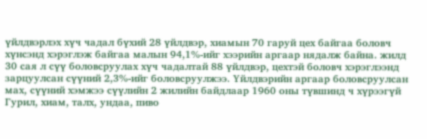үйлдвэрлэх хүч чадал бүхий 28 үйлдвэр, хиамын 70 гаруй цех байгаа боловч хүнсэнд хэрэглэж байгаа малын 94,1%-ийг хээрийн аргаар нядалж байна. жилд 30 сая л сүү боловсруулах хүч чадалтай 88 үйлдвэр, цехтэй боловч хэрэглээнд зарцуулсан сүүний 2,3%-ийг боловсруулжээ. Үйлдвэрийн аргаар боловсруулсан мах, сүүний хэмжээ сүүлийн 2 жилийн байдлаар 1960 оны түвшинд ч хүрээгүй Гурил, хиам, талх, ундаа, пиво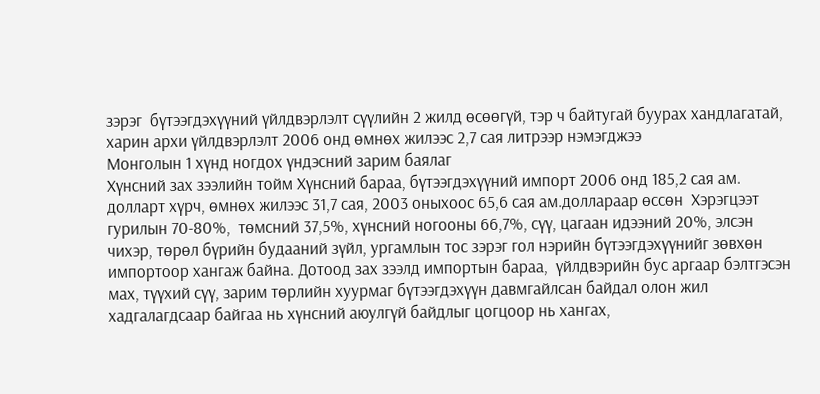зэрэг  бүтээгдэхүүний үйлдвэрлэлт сүүлийн 2 жилд өсөөгүй, тэр ч байтугай буурах хандлагатай, харин архи үйлдвэрлэлт 2006 онд өмнөх жилээс 2,7 сая литрээр нэмэгджээ
Монголын 1 хүнд ногдох үндэсний зарим баялаг
Хүнсний зах зээлийн тойм Хүнсний бараа, бүтээгдэхүүний импорт 2006 онд 185,2 сая ам. долларт хүрч, өмнөх жилээс 31,7 сая, 2003 оныхоос 65,6 сая ам.доллараар өссөн  Хэрэгцээт гурилын 70-80%,  төмсний 37,5%, хүнсний ногооны 66,7%, сүү, цагаан идээний 20%, элсэн чихэр, төрөл бүрийн будааний зүйл, ургамлын тос зэрэг гол нэрийн бүтээгдэхүүнийг зөвхөн импортоор хангаж байна. Дотоод зах зээлд импортын бараа,  үйлдвэрийн бус аргаар бэлтгэсэн мах, түүхий сүү, зарим төрлийн хуурмаг бүтээгдэхүүн давмгайлсан байдал олон жил хадгалагдсаар байгаа нь хүнсний аюулгүй байдлыг цогцоор нь хангах,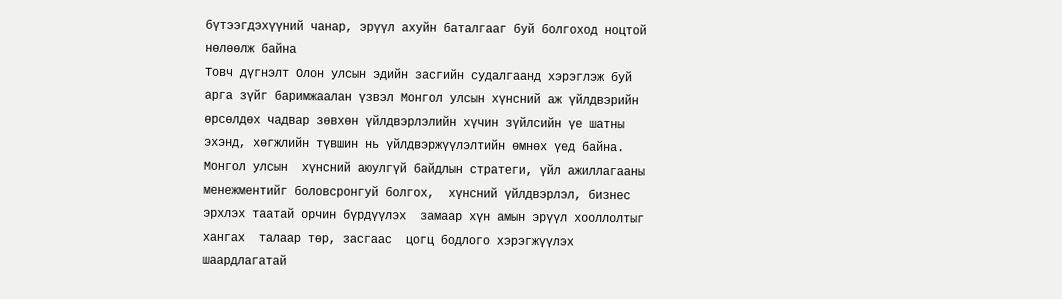бүтээгдэхүүний чанар, эрүүл ахуйн баталгааг буй болгоход ноцтой нөлөөлж байна
Товч дүгнэлт Олон улсын эдийн засгийн судалгаанд хэрэглэж буй арга зүйг баримжаалан үзвэл Монгол улсын хүнсний аж үйлдвэрийн өрсөлдөх чадвар зөвхөн үйлдвэрлэлийн хүчин зүйлсийн үе шатны эхэнд, хөгжлийн түвшин нь үйлдвэржүүлэлтийн өмнөх үед байна. Монгол улсын  хүнсний аюулгүй байдлын стратеги, үйл ажиллагааны менежментийг боловсронгуй болгох,  хүнсний үйлдвэрлэл, бизнес эрхлэх таатай орчин бүрдүүлэх  замаар хүн амын эрүүл хооллолтыг хангах  талаар төр, засгаас  цогц бодлого хэрэгжүүлэх шаардлагатай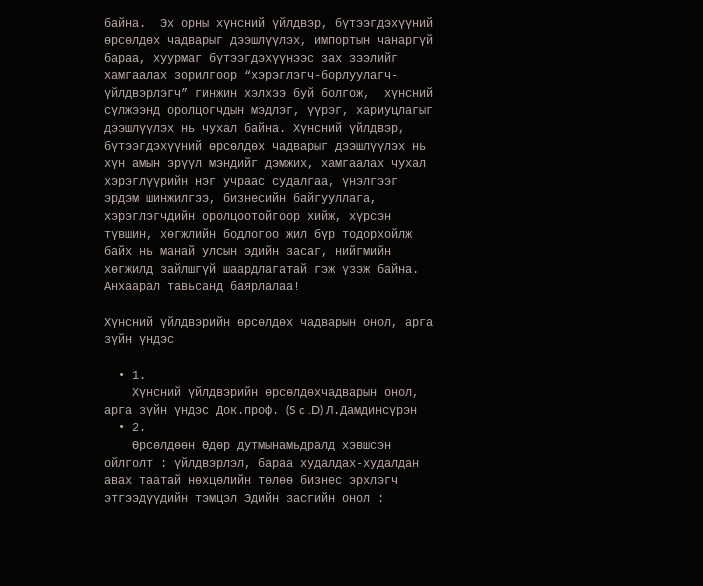байна.  Эх орны хүнсний үйлдвэр, бүтээгдэхүүний өрсөлдөх чадварыг дээшлүүлэх, импортын чанаргүй бараа, хуурмаг бүтээгдэхүүнээс зах зээлийг хамгаалах зорилгоор “хэрэглэгч-борлуулагч-үйлдвэрлэгч” гинжин хэлхээ буй болгож,  хүнсний сүлжээнд оролцогчдын мэдлэг, үүрэг, хариуцлагыг дээшлүүлэх нь чухал байна. Хүнсний үйлдвэр, бүтээгдэхүүний өрсөлдөх чадварыг дээшлүүлэх нь  хүн амын эрүүл мэндийг дэмжих, хамгаалах чухал хэрэглүүрийн нэг учраас судалгаа, үнэлгээг эрдэм шинжилгээ, бизнесийн байгууллага, хэрэглэгчдийн оролцоотойгоор хийж, хүрсэн түвшин, хөгжлийн бодлогоо жил бүр тодорхойлж байх нь манай улсын эдийн засаг, нийгмийн хөгжилд зайлшгүй шаардлагатай гэж үзэж байна.
Анхаарал тавьсанд баярлалаа!

Хүнсний үйлдвэрийн өрсөлдөх чадварын онол, арга зүйн үндэс

  • 1.
    Хүнсний үйлдвэрийн өрсөлдөхчадварын онол, арга зүйн үндэс Док.проф. (S c .D) Л.Дамдинсүрэн
  • 2.
    Өрсөлдөөн Өдөр дутмынамьдралд хэвшсэн ойлголт : үйлдвэрлэл, бараа худалдах-худалдан авах таатай нөхцөлийн төлөө бизнес эрхлэгч этгээдүүдийн тэмцэл Эдийн засгийн онол :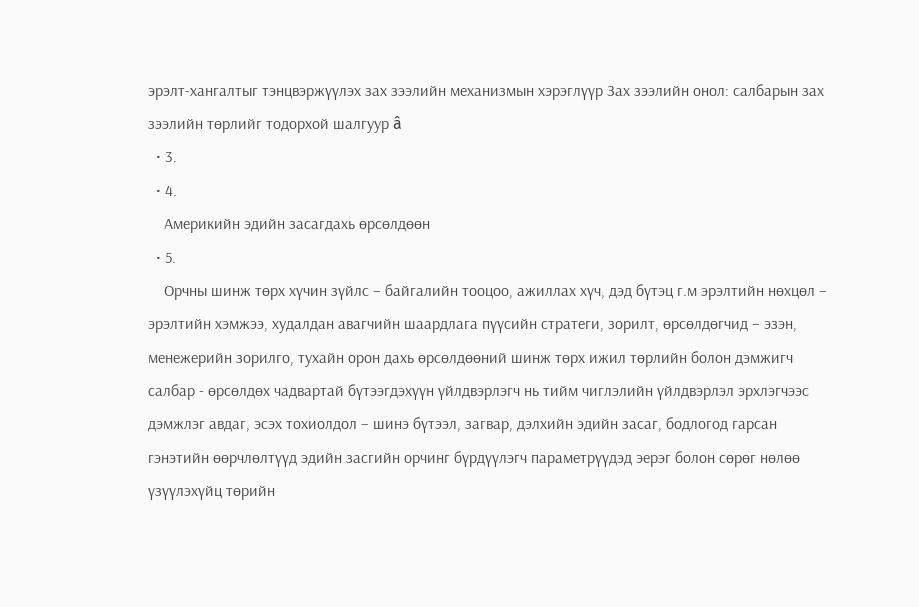эрэлт-хангалтыг тэнцвэржүүлэх зах зээлийн механизмын хэрэглүүр Зах зээлийн онол: салбарын зах зээлийн төрлийг тодорхой шалгуур â
  • 3.
  • 4.
    Америкийн эдийн засагдахь өрсөлдөөн
  • 5.
    Орчны шинж төрх хүчин зүйлс – байгалийн тооцоо, ажиллах хүч, дэд бүтэц г.м эрэлтийн нөхцөл – эрэлтийн хэмжээ, худалдан авагчийн шаардлага пүүсийн стратеги, зорилт, өрсөлдөгчид – эзэн, менежерийн зорилго, тухайн орон дахь өрсөлдөөний шинж төрх ижил төрлийн болон дэмжигч салбар - өрсөлдөх чадвартай бүтээгдэхүүн үйлдвэрлэгч нь тийм чиглэлийн үйлдвэрлэл эрхлэгчээс дэмжлэг авдаг, эсэх тохиолдол – шинэ бүтээл, загвар, дэлхийн эдийн засаг, бодлогод гарсан гэнэтийн өөрчлөлтүүд эдийн засгийн орчинг бүрдүүлэгч параметрүүдэд эерэг болон сөрөг нөлөө үзүүлэхүйц төрийн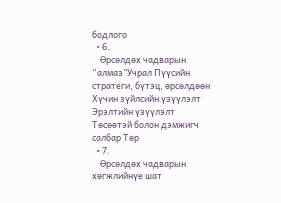бодлого
  • 6.
    Өрсөлдөх чадварын “алмаз”Учрал Пүүсийн стратеги, бүтэц, өрсөлдөөн Хүчин зүйлсийн үзүүлэлт Эрэлтийн үзүүлэлт Төсөөтэй болон дэмжигч салбар Төр
  • 7.
    Өрсөлдөх чадварын хөгжлийнүе шат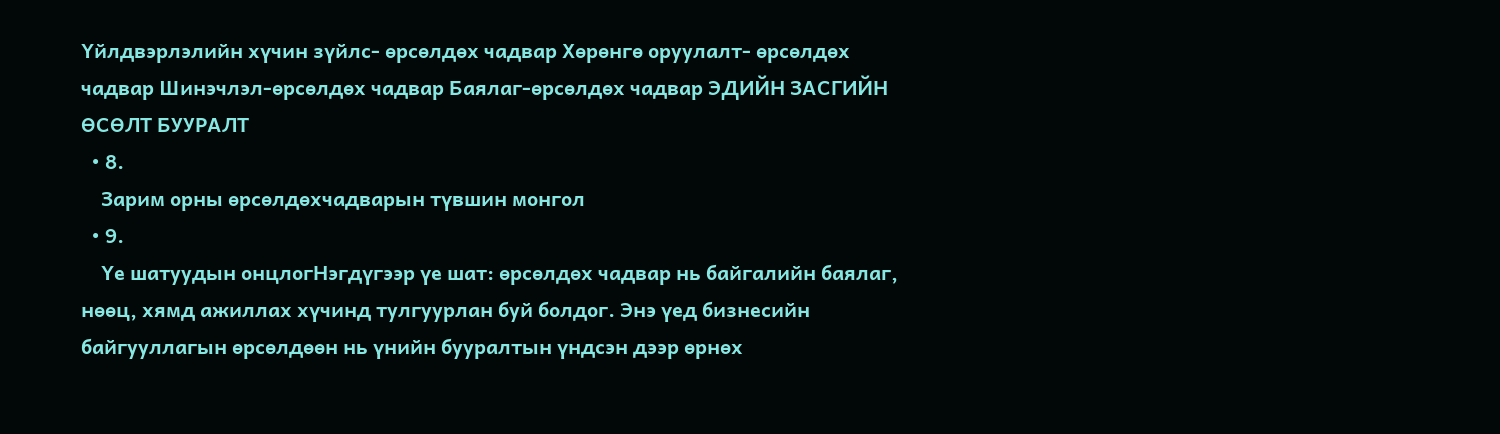Үйлдвэрлэлийн хүчин зүйлс- өрсөлдөх чадвар Хөрөнгө оруулалт- өрсөлдөх чадвар Шинэчлэл-өрсөлдөх чадвар Баялаг-өрсөлдөх чадвар ЭДИЙН ЗАСГИЙН ӨСӨЛТ БУУРАЛТ
  • 8.
    Зарим орны өрсөлдөхчадварын түвшин монгол
  • 9.
    Үе шатуудын онцлогНэгдүгээр үе шат: өрсөлдөх чадвар нь байгалийн баялаг, нөөц, хямд ажиллах хүчинд тулгуурлан буй болдог. Энэ үед бизнесийн байгууллагын өрсөлдөөн нь үнийн бууралтын үндсэн дээр өрнөх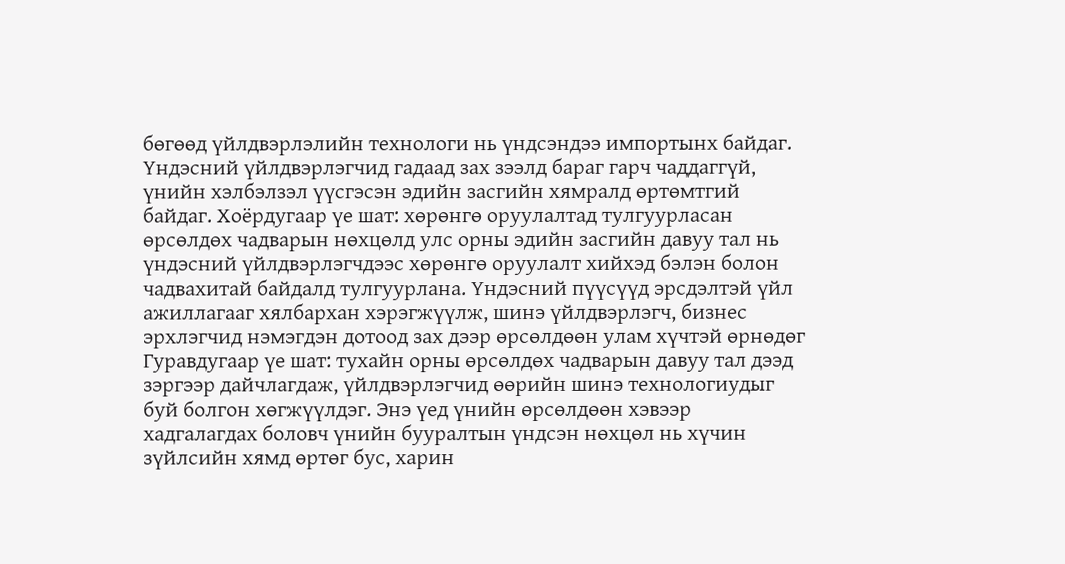бөгөөд үйлдвэрлэлийн технологи нь үндсэндээ импортынх байдаг. Үндэсний үйлдвэрлэгчид гадаад зах зээлд бараг гарч чаддаггүй, үнийн хэлбэлзэл үүсгэсэн эдийн засгийн хямралд өртөмтгий байдаг. Хоёрдугаар үе шат: хөрөнгө оруулалтад тулгуурласан өрсөлдөх чадварын нөхцөлд улс орны эдийн засгийн давуу тал нь үндэсний үйлдвэрлэгчдээс хөрөнгө оруулалт хийхэд бэлэн болон чадвахитай байдалд тулгуурлана. Үндэсний пүүсүүд эрсдэлтэй үйл ажиллагааг хялбархан хэрэгжүүлж, шинэ үйлдвэрлэгч, бизнес эрхлэгчид нэмэгдэн дотоод зах дээр өрсөлдөөн улам хүчтэй өрнөдөг Гуравдугаар үе шат: тухайн орны өрсөлдөх чадварын давуу тал дээд зэргээр дайчлагдаж, үйлдвэрлэгчид өөрийн шинэ технологиудыг буй болгон хөгжүүлдэг. Энэ үед үнийн өрсөлдөөн хэвээр хадгалагдах боловч үнийн бууралтын үндсэн нөхцөл нь хүчин зүйлсийн хямд өртөг бус, харин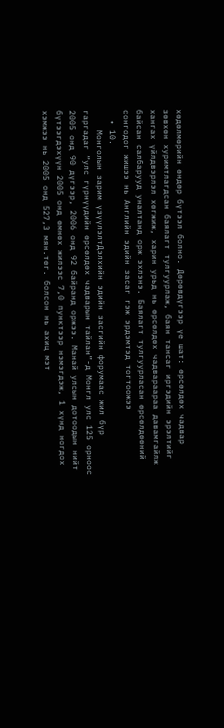хөдөлмөрийн өндөр бүтээл болно. Дөрөвдүгээр үе шат: өрсөлдөх чадвар зөвхөн хуримтлагдсан баялагт тулгуурлаж, баян тансаг иргэдийн эрэлтийг хангах үйлдвэрлэл хөгжиж, харин урьд нь өрсөлдөх чадвараараа давамгайлж байсан салбарууд уналтанд орж эхлэнэ. Баялагт тулгуурласан өрсөлдөөний сонгодог жишээ нь Английн эдийн засаг гэж эрдэмтэд тогтоожээ
  • 10.
    Монголын зарим үзүүлэлтДэлхийн эдийн засгийн форумаас жил бүр гаргадаг “улс гүрнүүдийн өрсөлдөх чадварын тайлан”-д Монгл улс 125 орноос 2005 онд 90 дүгээр, 2006 онд 92 байранд оржээ. Манай улсын дотоодын нийт бүтээгдэхүүн 2005 онд өмнөх жилээс 7,0 пунктээр нэмэгдэж, 1 хүнд ногдох хэмжээ нь 2005 онд 527,3 мян.төг. болсон нь ахиц мэт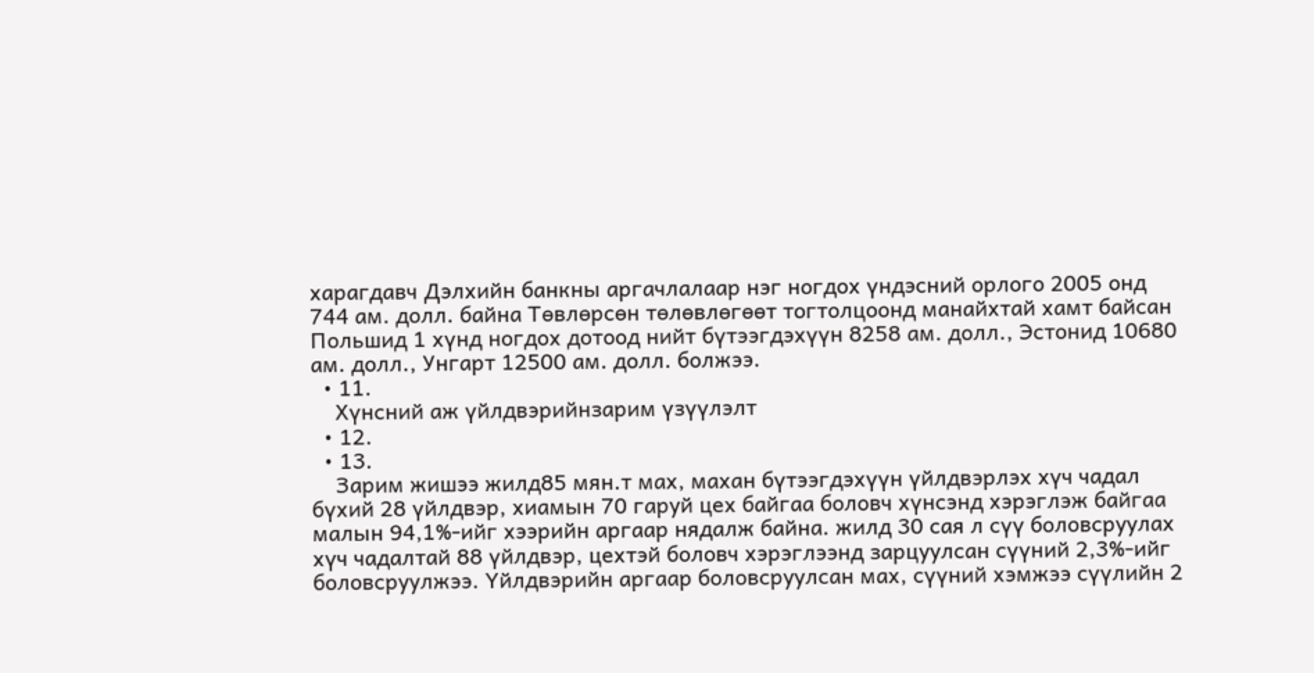харагдавч Дэлхийн банкны аргачлалаар нэг ногдох үндэсний орлого 2005 онд 744 ам. долл. байна Төвлөрсөн төлөвлөгөөт тогтолцоонд манайхтай хамт байсан Польшид 1 хүнд ногдох дотоод нийт бүтээгдэхүүн 8258 ам. долл., Эстонид 10680 ам. долл., Унгарт 12500 ам. долл. болжээ.
  • 11.
    Хүнсний аж үйлдвэрийнзарим үзүүлэлт
  • 12.
  • 13.
    Зарим жишээ жилд85 мян.т мах, махан бүтээгдэхүүн үйлдвэрлэх хүч чадал бүхий 28 үйлдвэр, хиамын 70 гаруй цех байгаа боловч хүнсэнд хэрэглэж байгаа малын 94,1%-ийг хээрийн аргаар нядалж байна. жилд 30 сая л сүү боловсруулах хүч чадалтай 88 үйлдвэр, цехтэй боловч хэрэглээнд зарцуулсан сүүний 2,3%-ийг боловсруулжээ. Үйлдвэрийн аргаар боловсруулсан мах, сүүний хэмжээ сүүлийн 2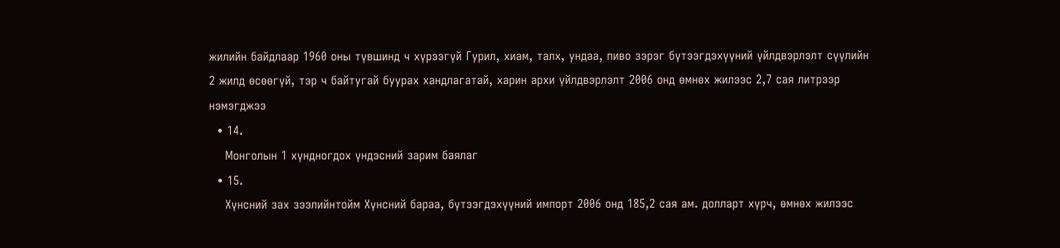жилийн байдлаар 1960 оны түвшинд ч хүрээгүй Гурил, хиам, талх, ундаа, пиво зэрэг бүтээгдэхүүний үйлдвэрлэлт сүүлийн 2 жилд өсөөгүй, тэр ч байтугай буурах хандлагатай, харин архи үйлдвэрлэлт 2006 онд өмнөх жилээс 2,7 сая литрээр нэмэгджээ
  • 14.
    Монголын 1 хүндногдох үндэсний зарим баялаг
  • 15.
    Хүнсний зах зээлийнтойм Хүнсний бараа, бүтээгдэхүүний импорт 2006 онд 185,2 сая ам. долларт хүрч, өмнөх жилээс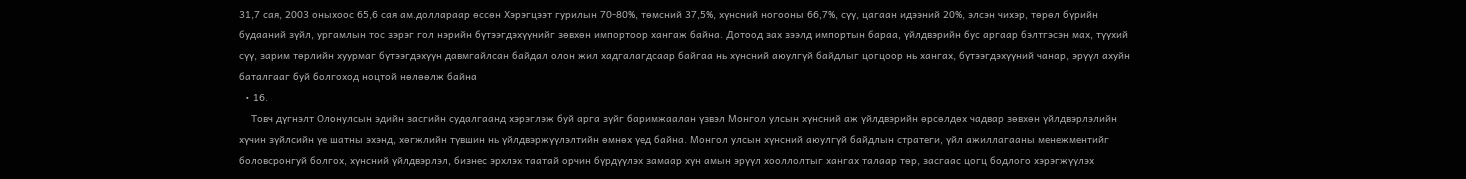31,7 сая, 2003 оныхоос 65,6 сая ам.доллараар өссөн Хэрэгцээт гурилын 70-80%, төмсний 37,5%, хүнсний ногооны 66,7%, сүү, цагаан идээний 20%, элсэн чихэр, төрөл бүрийн будааний зүйл, ургамлын тос зэрэг гол нэрийн бүтээгдэхүүнийг зөвхөн импортоор хангаж байна. Дотоод зах зээлд импортын бараа, үйлдвэрийн бус аргаар бэлтгэсэн мах, түүхий сүү, зарим төрлийн хуурмаг бүтээгдэхүүн давмгайлсан байдал олон жил хадгалагдсаар байгаа нь хүнсний аюулгүй байдлыг цогцоор нь хангах, бүтээгдэхүүний чанар, эрүүл ахуйн баталгааг буй болгоход ноцтой нөлөөлж байна
  • 16.
    Товч дүгнэлт Олонулсын эдийн засгийн судалгаанд хэрэглэж буй арга зүйг баримжаалан үзвэл Монгол улсын хүнсний аж үйлдвэрийн өрсөлдөх чадвар зөвхөн үйлдвэрлэлийн хүчин зүйлсийн үе шатны эхэнд, хөгжлийн түвшин нь үйлдвэржүүлэлтийн өмнөх үед байна. Монгол улсын хүнсний аюулгүй байдлын стратеги, үйл ажиллагааны менежментийг боловсронгуй болгох, хүнсний үйлдвэрлэл, бизнес эрхлэх таатай орчин бүрдүүлэх замаар хүн амын эрүүл хооллолтыг хангах талаар төр, засгаас цогц бодлого хэрэгжүүлэх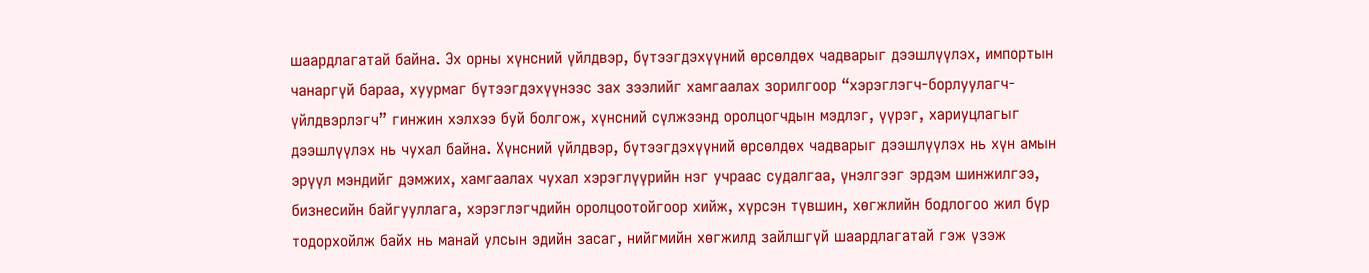шаардлагатай байна. Эх орны хүнсний үйлдвэр, бүтээгдэхүүний өрсөлдөх чадварыг дээшлүүлэх, импортын чанаргүй бараа, хуурмаг бүтээгдэхүүнээс зах зээлийг хамгаалах зорилгоор “хэрэглэгч-борлуулагч-үйлдвэрлэгч” гинжин хэлхээ буй болгож, хүнсний сүлжээнд оролцогчдын мэдлэг, үүрэг, хариуцлагыг дээшлүүлэх нь чухал байна. Хүнсний үйлдвэр, бүтээгдэхүүний өрсөлдөх чадварыг дээшлүүлэх нь хүн амын эрүүл мэндийг дэмжих, хамгаалах чухал хэрэглүүрийн нэг учраас судалгаа, үнэлгээг эрдэм шинжилгээ, бизнесийн байгууллага, хэрэглэгчдийн оролцоотойгоор хийж, хүрсэн түвшин, хөгжлийн бодлогоо жил бүр тодорхойлж байх нь манай улсын эдийн засаг, нийгмийн хөгжилд зайлшгүй шаардлагатай гэж үзэж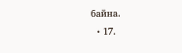байна.
  • 17.